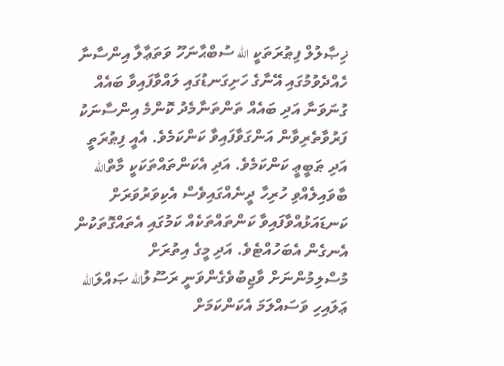ޚިޞާލުލް ފިޠުރަތަކީ الله ސުބްޙާނަހޫ ވަތަޢާލާ އިންސާނާ ހެއްދެވުމުގައި އޭނާގެ ހަށިގަނޑުގައި ލައްވާފައިވާ ބައެއް ގުނަވަނާ އަދި ބައެއް ތަންތަނާމެދު ކޮންމެ އިންސާނަކު ފަރުވާތެރިވާން އަންގަވާފައިވާ ކަންކަމެވެ. އެއީ ފިޠުރަތީ އަދި ޠަބީޢީ ކަންކަމެވެ. އަދި އެކަންތައްތަކަކީ މާތްالله ބާވައިލެއްވި ހުރިހާ ދީނެއްގައިވެސް އެކިވަރުވަރަށް ކަނޑައަޅުއްވާފައިވާ ކަންތައްތަކެއް ކަމުގައި އެތައްގޮތަކުން އެނގެން އެބަހުއްޓެވެ. އަދި މީގެ އިތުރަށް މުސްލިމުންނަށް ވާޖިބުވެގެންވަނީ ރަސޫލުالله ޞައްލަالله ޢަލައިހި ވަސައްލަމަ އެކަންކަމަށް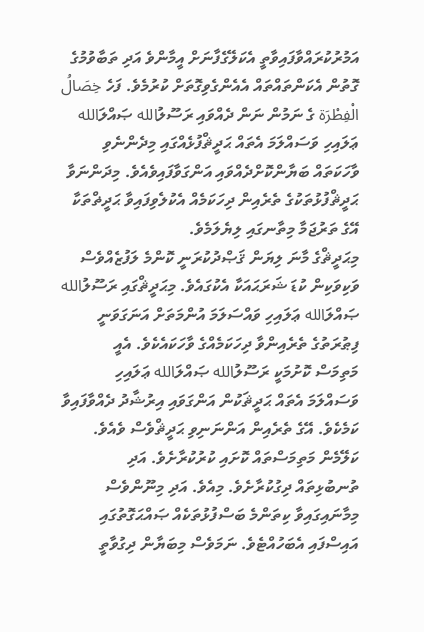އަމުރުކުރައްވާފައިވާތީ އެކަލޭގެފާނަށް އީމާންވެ އަދި ތަބާވުމުގެ ގޮތުން އެކަންތައްތައް އެއެންގެވިގޮތަށް ކުރުމެވެ. ފަހެ خِصَالُ الْفِطْرَة ގެ ނަމުން ނަން ދެއްވައި ރަސޫލުالله ޞައްލަالله ޢަލައިހި ވަސައްލަމަ އެތައް ޙަދީޘްފުޅެއްގައި މިދެންނެވި ވާހަކަތައް ބަޔާންކޮށްދެއްވައި އަންގަވާފައިވެއެވެ. މިދަންނަވާ ޙަދީޘްފުޅުތަކުގެ ތެރެއިން ދިހަކަމެއް އެކުލެވިފައިވާ ޙަދީޡްތަކާ އޭގެ ތަރުޖަމާ މިތާނގައި ލިޔެލަމެވެ.
މިޙަދީޘްގެ މާނަ ލިޔަން ޤަޞްދުކުރަނީ ކޮންމެ ލަފުޒެއްވެސް ވަކިވަކިން ކުޑަ ޝަރަޙައަކާ އެކުގައެވެ. މިޙަދީޘްގައި ރަސޫލުالله ޞައްލަالله ޢަލައިހި ވައްސަލަމަ އުންމަތަށް އަނަގަވަނީ ފިޠުރަތުގެ ތެރެއިންވާ ދިހަކަމެއްގެ ވާހަކައެކެވެ. އެއީ
މަތިމަސް ކޮށުމަކީ ރަސޫލުالله ޞައްލަالله ޢަލައިހި ވަސައްލަމަ އެތައް ޙަދީޘަކުން އަންގަވައި އިރުޝާދު ދެއްވާފައިވާ ކަމެކެވެ. އޭގެ ތެރެއިން އަންނަނިވި ޙަދީޘްވެސް ވެއެވެ.
ކަލޭމެން މަތިމަސްތައް ކޮށައި ކުރުކުރާށެވެ. އަދި ތުނބުޅިތައް ދިގުކުރާށެވެ. މިއެވެ. އަދި މިނޫންވެސް މިމާނައިގައިވާ ކިތަންމެ ބަސްފުޅުތަކެއް ޞައްޙަގޮތުގައި އައިސްފައި އެބަހުއްޓެވެ. ނަމަވެސް މިބަޔާން ދިގުވާތީ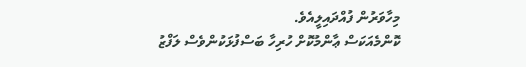މިހާވަރުން ފުއްދައިލީއެވެ.
ކޮންމެއަކަސް ޢާންމުކޮށް ހުރިހާ ބަސްފުޅަކުންވެސް ލަފްޒު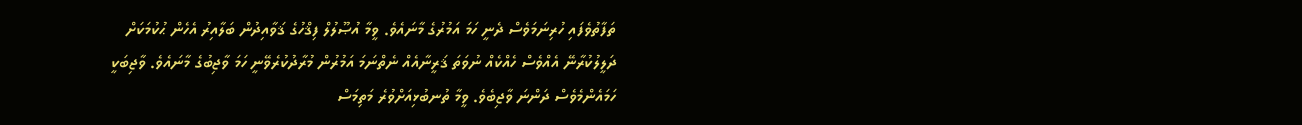ތަފާތުވެފައި ހުރިނަމަވެސް ދެނީ ހަމަ އަމުރުގެ މާނައެވެ. ވީމާ އުޞޫލުލް ފިޤްހުގެ ޤަވާއިދުން ބަލާއިރު އެހެން ޙުކުމަކަށް ދަލީލުކުރާނޭ އެއްވެސް ހެއްކެއް ނުވަތަ ޤަރީނާއެއް ނެތްނަމަ އަމުރުން މުރާދުކުރެވޭނީ ހަމަ ވާޖިބުގެ މާނައެވެ. ވާޖިބަކީ ހަމައެންމެވެސް ދަންނަ ވާޖިބެވެ. ވީމާ ތުނބުޅިއަށްވުރެ މަތިމަސް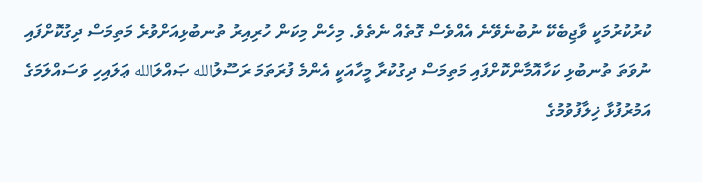ކުރުކުރުމަކީ ވާޖިބެކޭ ނުބުނެވޭނެ އެއްވެސް ގޮތެއް ނެތެވެ. މިހެން މިކަން ހުރިއިރު ތުނބުޅިއަށްވުރެ މަތިމަސް ދިގުކޮށްފައި ނުވަތަ ތުނބުޅި ކަހާއޮމާންކޮށްފައި މަތިމަސް ދިގުކުރާ މީހާއަކީ އެންމެ ފުރަތަމަ ރަސޫލުالله ޞައްލަالله ޢަލައިހި ވަސައްލަމަގެ އަމުރުފުޅާ ޚިލާފުވުމުގެ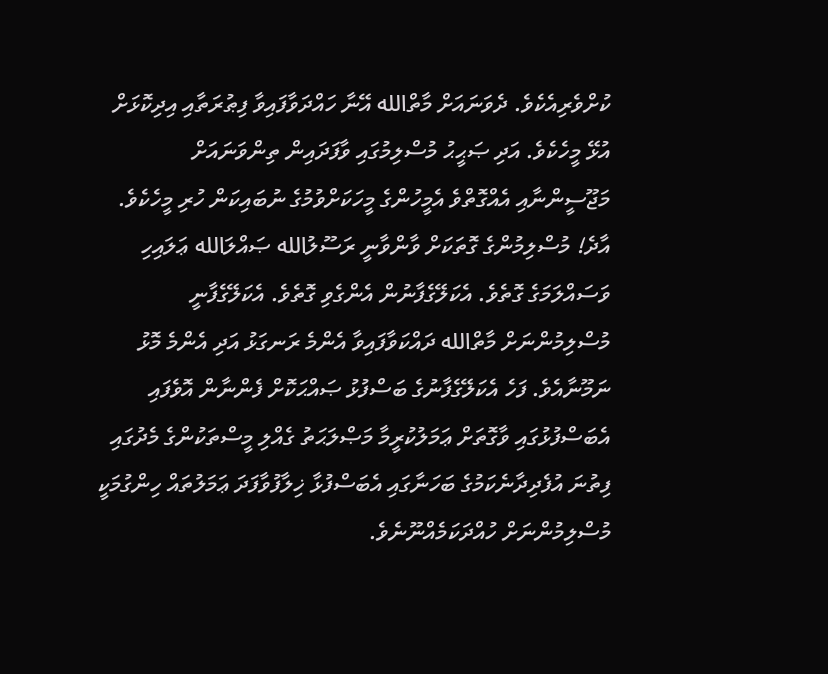ކުށްވެރިއެކެވެ. ދެވަނައަށް މާތްالله އޭނާ ހައްދަވާފައިވާ ފިޠުރަތާއި އިދިކޮޅަށް އުޅޭ މީހެކެވެ. އަދި ޞަޙީޙު މުސްލިމުގައި ވާފަދައިން ތިންވަނައަށް މަޖޫސީންނާއި އެއްގޮތްވެ އެމީހުންގެ މީހަކަށްވުމުގެ ނުބައިކަން ހުރި މީހެކެވެ.
އާދެ! މުސްލިމުންގެ ގޮތަކަށް ވާންވާނީ ރަސޫލުالله ޞައްލަالله ޢަލައިހި ވަސައްލަމަގެ ގޮތެވެ. އެކަލޭގެފާނުން އެންގެވި ގޮތެވެ. އެކަލޭގެފާނީ މުސްލިމުންނަށް މާތްالله ދައްކަވާފައިވާ އެންމެ ރަނގަޅު އަދި އެންމެ މޮޅު ނަމޫނާއެވެ. ފަހެ އެކަލޭގެފާނުގެ ބަސްފުޅު ޞައްޙަކޮށް ފެންނާން އޮވެފައި އެބަސްފުޅުގައި ވާގޮތަށް ޢަމަލުކުރީމާ މަޞްލަޙަތު ގެއްލި މީސްތަކުންގެ މެދުގައި ފިތުނަ އުފެދިދާނެކަމުގެ ބަހަނާގައި އެބަސްފުޅާ ޚިލާފުވާފަދަ ޢަމަލުތައް ހިންގުމަކީ މުސްލިމުންނަށް ހުއްދަކަމެއްނޫނެވެ.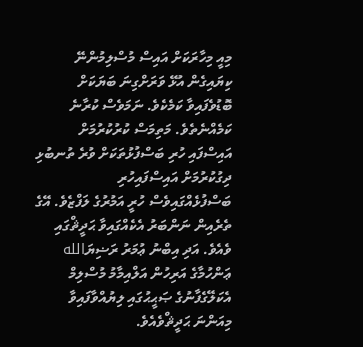މިއީ މިހާރަކަށް އައިސް މުސްލިމުންނޭ ކިޔައިގެން އުޅޭ ވަރަށްގިނަ ބަޔަކަށް ބޮޑުވެފައިވާ ކަމެކެވެ. ނަމަވެސް ކުރާނެ ކަމެއްނެތެވެ. މަތިމަސް ކުރުކުރުމަށް އައިސްފައި ހުރި ބަސްފުޅުތަކަށް ވުރެ ތުނބުޅި ދިގުކުރުމަށް އައިސްފައިހުރި ބަސްފުޅެއްގައިވެސް ހުރީ އަމުރުގެ ލަފްޒެވެ. އޭގެ ތެރެއިން ނަންބަރު އެކެއްގައިވާ ޙަދީޘްގައި ވެއެވެ. އަދި އިބްނު ޢުމަރު ރަޟިޔަالله ޢަންހުމާގެ އަރިހުން އަލްއިމާމު މުސްލިމް އެކަލޭގެފާނުގެ ޞަޙީޙުގައި ލިޔުއްވާފައިވާ މިއަންނަ ޙަދީޘްވެއެވެ.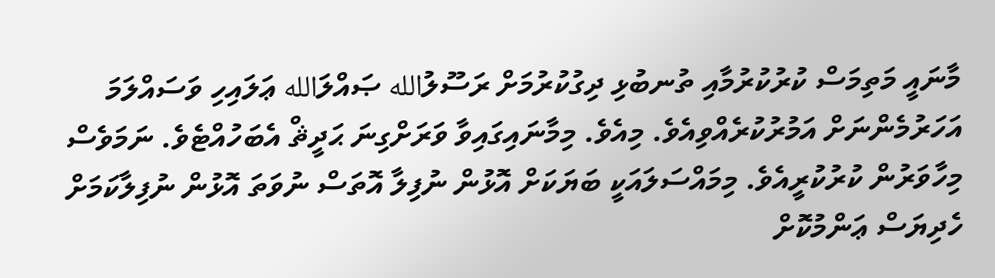މާނައީ މަތިމަސް ކުރުކުރުމާއި ތުނބުޅި ދިގުކުރުމަށް ރަސޫލުالله ޞައްލަالله ޢަލައިހި ވަސައްލަމަ އަހަރުމެންނަށް އަމުރުކުރެއްވިއެވެ. މިއެވެ. މިމާނައިގައިވާ ވަރަށްގިނަ ޙަދީޘް އެބަހުއްޓެވެ. ނަމަވެސް މިހާވަރުން ކުރުކުރީއެވެ. މިމައްސަލައަކީ ބަޔަކަށް އޮޅުން ނުފިލާ އޮތަސް ނުވަތަ އޮޅުން ނުފިލާކަމަށް ހެދިޔަސް ޢަންމުކޮށް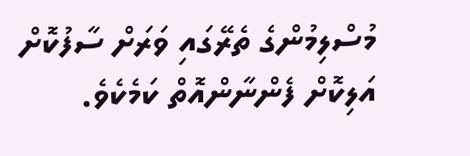މުސްލިމުންގެ ތެރޭގައި ވަރަށް ސާފުކޮށް އަލިކޮށް ފެންނާންއޮތް ކަމެކެވެ.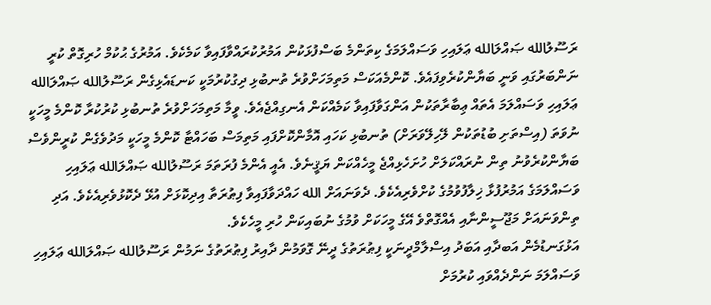ރަސޫލުالله ޞައްލަالله ޢަލައިހި ވަސައްލަމަގެ ކިތަންމެ ބަސްފުޅަކުން އަމުރުކުރައްވާފައިވާ ކަމެކެވެ. އަމުރުގެ ޙުކުމް ހުރިގޮތް ކުރީ ނަންބަރުގައި ވަނީ ބަޔާންކުރެވިފައެވެ. ކޮންމެއަކަސް މަތިމަހަށްވުރެ ތުނބުޅި ދިގުކުރުމަކީ ކަނޑައެޅިގެން ރަސޫލުالله ޞައްލަالله ޢަލައިހި ވަސައްލަމަ އެތައް ޢިބާރާތަކުން އަންގަވާފައިވާ ކަމެއްކަން އެނގިއްޖެއެވެ. ވީމާ މަތިމަހަށްވުރެ ތުނބުޅި ކުރުކުރާ ކޮންމެ މީހަކީ ނުވަތަ (އިސްތަށި ބުޑުތަކުން ލޭހިލޭވަރަށް) ތުނބުޅި ކަހައި އޮމާންކޮށްފައި މަތިމަސް ބަހައްޓާ ކޮންމެ މީހަކީ މަދުވެގެން ކުރީންވެސް ބަޔާންކުރެވުނު ތިން ނުރައްކަލަށް ހުށަހެޅިއްޖެ މީހެއްކަން ޔަޤީނެވެ. އެއީ އެންމެ ފުރަތަމަ ރަސޫލުالله ޞައްލަالله ޢަލައިހި ވަސައްލަމަގެ އަމުރުފުޅާ ޚިލާފުވުމުގެ ކުށްވެރިއެކެވެ. ދެވަނައަށް الله ހައްދަވާފައިވާ ފިޠުރަތާ އިދިކޮޅަށް އުޅޭ ދެކޮޅުވެރިއެކެވެ. އަދި ތިންވަނައަށް މަޖޫސީންނާއި އެއްގޮތްވެ އޭގެ މީހަކަށް ވުމުގެ ނުބައިކަން ހުރި މީހެކެވެ.
އަޅުގަނޑުމެން އަބދާއި އަބަދު އިސްލާމްދީނަކީ ފިޠުރަތުގެ ދީނޭ ގޮވަމުން ދާއިރު ފިޠުރަތުގެ ނަމުން ރަސޫލުالله ޞައްލަالله ޢަލައިހި ވަސައްލަމަ ނަންދެއްވައި ކުރުމަށް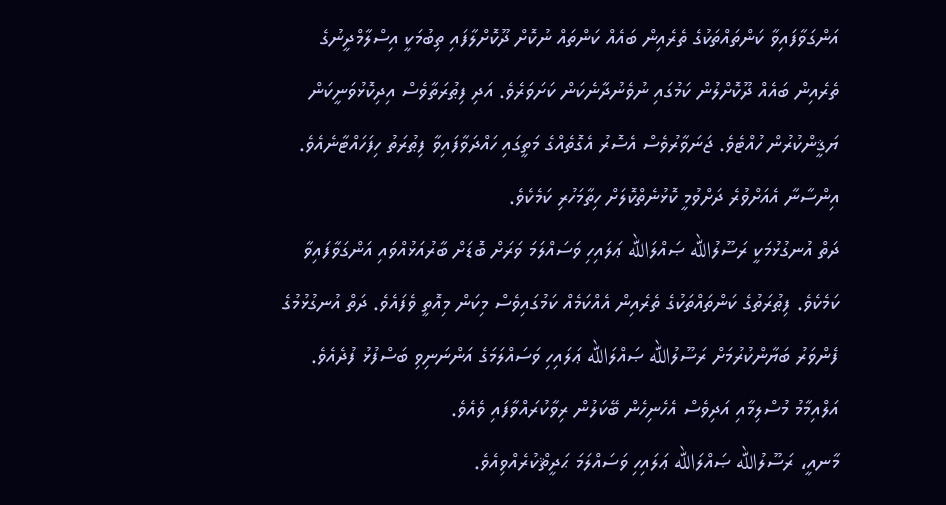އަންގަވާފައިވާ ކަންތައްތަކުގެ ތެރެއިން ބައެއް ކަންތައް ނުކޮށް ދޫކޮށްލާފައި ތިބުމަކީ އިސްލާމްދީނުގެ ތެރެއިން ބައެއް ދޫކޮށްލުން ކަމުގައި ނުވެނުދާނެކަން ކަށަވަރެވެ. އަދި ފިޠުރަތާވެސް އިދިކޮޅުވަނީކަން ޔަޤީންކުރުން ހުއްޓެވެ. ޖަނަވާރުވެސް އެސޮރު އެގޮތެއްގެ މަތީގައި ހައްދަވާފައިވާ ފިޠުރަތު ހިފަހައްޓާނެއެވެ. އިންސާނާ އެއަށްވުރެ ދަށްވުމީ ކޮޅުނެތްކޮލަށް ހިތާމަހުރި ކަމެކެވެ.
ދަތް އުނގުޅުމަކީ ރަސޫލުالله ޞައްލަالله ޢަލައިހި ވަސައްލަމަ ވަރަށް ބޮޑަށް ބާރުއަޅުއްވައި އަންގަވާފައިވާ ކަމެކެވެ. ފިޠުރަތުގެ ކަންތައްތަކުގެ ތެރެއިން އެއްކަމެއް ކަމުގައިވެސް މިކަން މިއޮތީ ވެފައެވެ. ދަތް އުނގުޅުމުގެ ފެންވަރު ބަޔާންކުރުމަށް ރަސޫލުالله ޞައްލަالله ޢަލައިހި ވަސައްލަމަގެ އަންނަނިވި ބަސްފުޅު ފުދެއެވެ. އަލްއިމާމު މުސްލިމާއި އަދިވެސް އެހެނިހެން ބޭކަލުން ރިވާކުރައްވާފައި ވެއެވެ.
މާނއީ، ރަސޫލުالله ޞައްލަالله ޢަލައިހި ވަސައްލަމަ ޙަދީޘްކުރެއްވިއެވެ.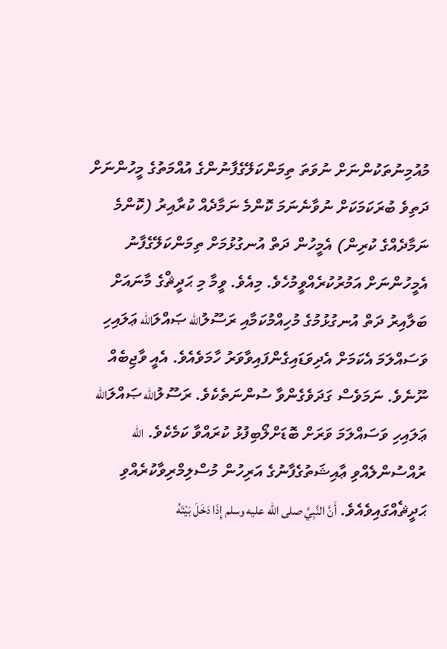މުއުމިނުތަކުންނަށް ނުވަތަ ތިމަންކަލޭގެފާނުންގެ އުއްމަތުގެ މީހުންނަށް ދަތިވެ ބުރަކަމަކަށް ނުވާނެނަމަ ކޮންމެ ނަމާދެއް ކުރާއިރު (ކޮންމެ ނަމާދެއްގެ ކުރިން) އެމީހުން ދަތް އުނގުޅުމަށް ތިމަންކަލޭގެފާނު އެމީހުންނަށް އަމުރުކުރެއްވީމުހެވެ. މިއެވެ. ވީމާ މި ޙަދީޘްގެ މާނައަށް ބަލާއިރު ދަތް އުނގުޅުމުގެ މުހިއްމުކަމާއި ރަސޫލުالله ޞައްލަالله ޢަލައިހި ވަސައްލަމަ އެކަމަށް އެދިވަޑައިގެންފައިވާވަރު ހާމަވެއެވެ. އެއީ ވާޖިބެއް ނޫނެވެ. ނަމަވެސް ގަދަވެގެންވާ ސުންނަތެކެވެ. ރަސޫލުالله ޞައްލަالله ޢަލައިހި ވަސައްލަމަ ވަރަށް ބޮޑަށްލޯބިފުޅު ކުރައްވާ ކަމެކެވެ. الله ރުއްސުންލެއްވި ޢާއިޝަތުގެފާނުގެ އަރިހުން މުސްލިމްރިވާކުރެއްވި ޙަދީޘެއްގައިވެއެވެ. أَنَّ النَّبِيَّ صلى الله عليه وسلم إِذَا دَخَلَ بَيْتَهُ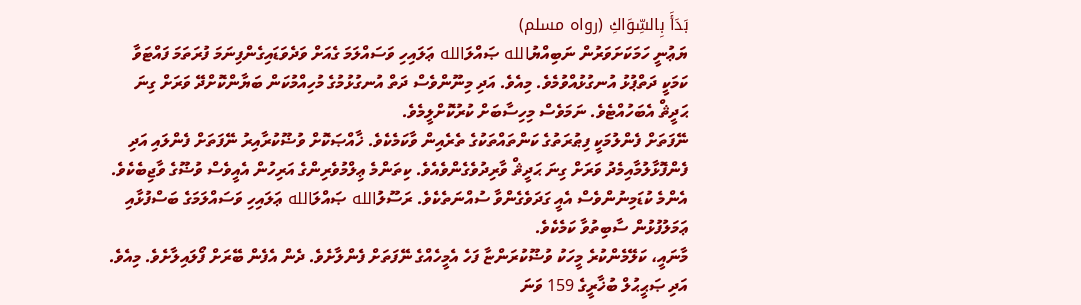بَدَأَ بِالسِّوَاكِ (رواه مسلم)
ޔަޢުނީ ހަމަކަށަވަރުން ނަބިއްޔުالله ޞައްލަالله ޢަލައިހި ވަސައްލަމަ ގެއަށް ވަދެވަޑައިގެންފިނަމަ ފުރަތަމަ ފައްޓަވާ ކަމަކީ ދަތްޕުޅު އުނގުޅުއްވުމެވެ. މިއެވެ. އަދި މިނޫންވެސް ދަތް އުނގުޅުމުގެ މުހިއްމުކަން ބަޔާންކޮށްދޭ ވަރަށް ގިނަ ޙަދީޘް އެބަހުއްޓެވެ. ނަމަވެސް މިހިސާބަށް ކުރުކޮށްލީމެވެ.
ނޭފަތަށް ފެންލުމަކީ ފިޠުރަތުގެ ކަންތައްތަކުގެ ތެރެއިން ވާކަމެކެވެ. ޚާއްޞަކޮށް ވުޟޫކުރާއިރު ނޭފަތަށް ފެންލައި އަދި ފެންފޮޅާލުމާއިމެދު ވަރަށް ގިނަ ޙަދީޘް ވާރިދުވެގެންވެއެވެ. ކިތަންމެ ޢިލްމުވެރިންގެ އަރިހުން އެއީވެސް ވުޟޫގެ ވާޖިބެކެވެ. އެންމެ ކުޑަމިނުންވެސް އެއީ ގަދަވެގެންވާ ސުއްނަތެކެވެ. ރަސޫލުالله ޞައްލަالله ޢަލައިހި ވަސައްލަމަގެ ބަސްފުޅާއި ޢަމަލުފުޅުން ސާބިތުވާ ކަމެކެވެ.
މާނައީ، ކަލޭމެންކުރެ މީހަކު ވުޟޫކުރަންޏާ ފަހެ އެމީހެއްގެ ނޭފަތަށް ފެންލާށެވެ. ދެން އެފެން ބޭރަށް ފޯލައިލާށެވެ. މިއެވެ. އަދި ޞަޙީޙުލް ބުޚާރީގެ 159 ވަނަ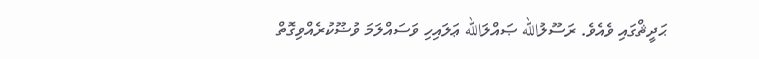ޙަދީޘްގައި ވެއެވެ. ރަސޫލުالله ޞައްލަالله ޢަލައިހި ވަސައްލަމަ ވުޟޫކުރެއްވިގޮތް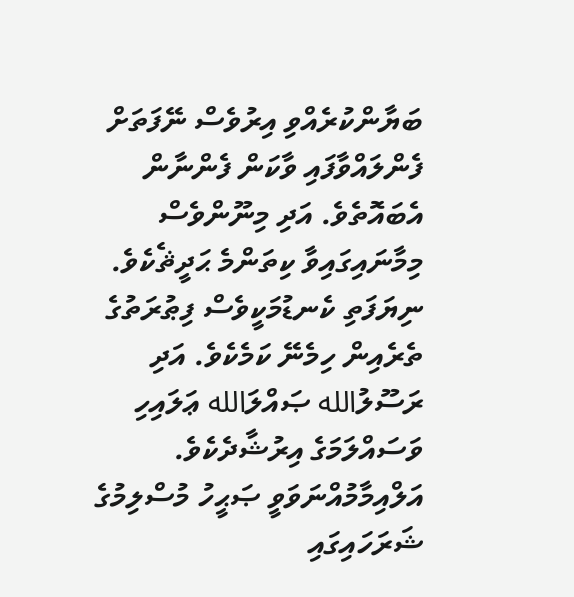ބަޔާންކުރެއްވި އިރުވެސް ނޭފަތަށް ފެންލައްވާފައި ވާކަން ފެންނާން އެބައޮތެވެ. އަދި މިނޫންވެސް މިމާނައިގައިވާ ކިތަންމެ ޙަދީޘެކެވެ.
ނިޔަފަތި ކެނޑުމަކީވެސް ފިޠުރަތުގެ ތެރެއިން ހިމެނޭ ކަމެކެވެ. އަދި ރަސޫލުالله ޞައްލަالله ޢަލައިހި ވަސައްލަމަގެ އިރުޝާދެކެވެ. އަލްއިމާމުއްނަވަވީ ޞަޙީހު މުސްލިމުގެ ޝަރަހައިގައި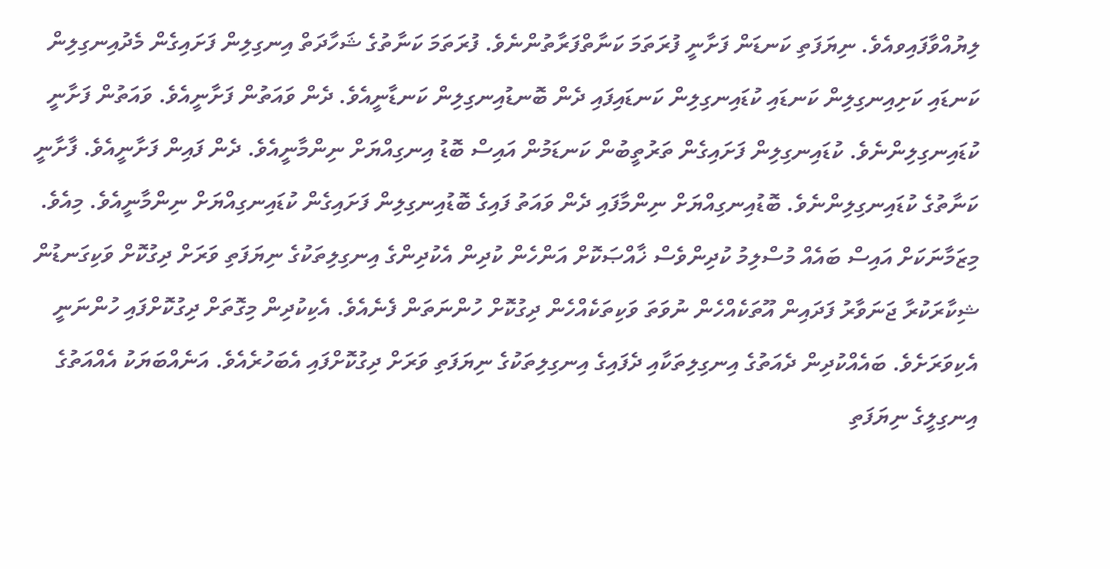ލިޔުއްވާފައިވއެވެ. ނިޔަފަތި ކަނޑަން ފަށާނީ ފުރަތަމަ ކަނާތްފަރާތުންނެވެ. ފުރަތަމަ ކަނާތުގެ ޝަހާދަތް އިނގިލިން ފަށައިގެން މެދުއިނގިލިން ކަނޑައި ކަށިއިނގިލިން ކަނޑައި ކުޑައިނގިލިން ކަނޑައިފައި ދެން ބޮނޑުއިނގިލިން ކަނޑާނީއެވެ. ދެން ވައަތުން ފަށާނީއެވެ. ވައަތުން ފަށާނީ ކުޑައިނގިލިންނެވެ. ކުޑައިނގިލިން ފަށައިގެން ތަރުތީބުން ކަނޑަމުން އައިސް ބޮޑު އިނގިއްޔަށް ނިންމާނީއެވެ. ދެން ފައިން ފަށާނީއެވެ. ފާށާނީ ކަނާތުގެ ކުޑައިނގިލިންނެވެ. ބޮޑުއިނގިއްޔަށް ނިންމާފައި ދެން ވައަތު ފައިގެ ބޮޑުއިނގިލިން ފަށައިގެން ކުޑައިނގިއްޔަށް ނިންމާނީއެވެ. މިއެވެ.
މިޒަމާނަކަށް އައިސް ބައެއް މުސްލިމު ކުދިންވެސް ޚާއްޞަކޮށް އަންހެން ކުދިން އެކުދިންގެ އިނގިލިތަކުގެ ނިޔަފަތި ވަރަށް ދިގުކޮށް ވަކިގަނޑުން ޝިކާރަކުރާ ޖަނަވާރު ފަދައިން އޫތަކެއްހެން ނުވަތަ ވަކިތަކެއްހެން ދިގުކޮށް ހުންނަތަން ފެނެއެވެ. އެކިކުދިން މިގޮތަށް ދިގުކޮށްފައި ހުންނަނީ އެކިވަރަށެވެ. ބައެއްކުދިން ދެއަތުގެ އިނގިލިތަކާއި ދެފައިގެ އިނގިލިތަކުގެ ނިޔަފަތި ވަރަށް ދިގުކޮށްފައި އެބަހުރެއެވެ. އަނެއްބަޔަކު އެއްއަތުގެ އިނގިލީގެ ނިޔަފަތި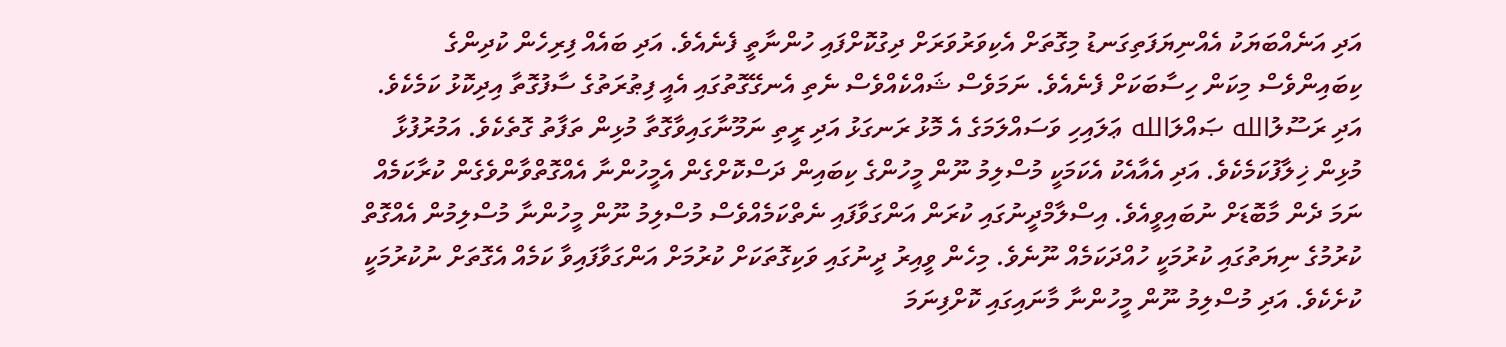އަދި އަނެއްބަޔަކު އެއްނިޔަފަތިގަނޑު މިގޮތަށް އެކިވަރުވަރަށް ދިގުކޮށްފައި ހުންނާތީ ފެނެއެވެ. އަދި ބައެއް ފިރިހެން ކުދިންގެ ކިބައިންވެސް މިކަން ހިސާބަކަށް ފެނެއެވެ. ނަމަވެސް ޝައްކެއްވެސް ނެތި އެނގޭގޮތުގައި އެއީ ފިޠުރަތުގެ ސާފުގޮތާ އިދިކޮޅު ކަމެކެވެ. އަދި ރަސޫލުالله ޞައްލަالله ޢަލައިހި ވަސައްލަމަގެ އެ މޮޅު ރަނގަޅު އަދި ރީތި ނަމޫނާގައިވާގޮތާ މުޅިން ތަފާތު ގޮތެކެވެ. އަމުރުފުޅާ މުޅިން ޚިލާފުކަމެކެވެ. އަދި އެއާއެކު އެކަމަކީ މުސްލިމު ނޫން މީހުންގެ ކިބައިން ދަސްކޮށްގެން އެމީހުންނާ އެއްގޮތްވާންވެގެން ކުރާކަމެއް ނަމަ ދެން މާބޮޑަށް ނުބައިވީއެވެ. އިސްލާމްދީނުގައި ކުރަން އަންގަވާފައި ނެތްކަމެއްވެސް މުސްލިމު ނޫން މީހުންނާ މުސްލިމުން އެއްގޮތް ކުރުމުގެ ނިޔަތުގައި ކުރުމަކީ ހުއްދަކަމެއް ނޫނެވެ. މިހެން ވީއިރު ދީނުގައި ވަކިގޮތަކަށް ކުރުމަށް އަންގަވާފައިވާ ކަމެއް އެގޮތަށް ނުކުރުމަކީ ކުށެކެވެ. އަދި މުސްލިމު ނޫން މީހުންނާ މާނައިގައި ކޮށްފިނަމަ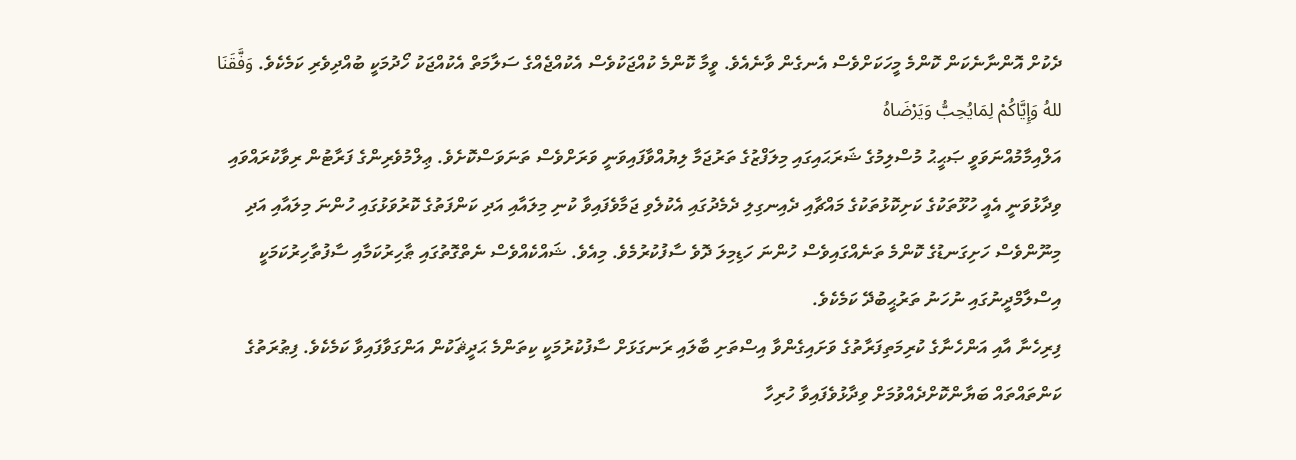ދެކުށް އޮންނާނެކަން ކޮންމެ މީހަކަށްވެސް އެނގެން ވާނެއެވެ. ވީމާ ކޮންމެ ކުއްޖަކުވެސް އެކުއްޖެއްގެ ސަލާމަތް އެކުއްޖަކު ހޯދުމަކީ ބުއްދިވެރި ކަމެކެވެ. وَفَّقَنَا للهُ وَإِيَّاكُمْ لِمَايُحِبُّ وَيَرْضَاهُ
އަލްއިމާމުއްނަވަވީ ޞަޙީޙު މުސްލިމުގެ ޝަރަޙައިގައި މިލަފްޒުގެ ތަރުޖަމާ ލިޔުއްވާފައިވަނީ ވަރަށްވެސް ތަނަވަސްކޮށެވެ. ޢިލްމުވެރިންގެ ފަރާޓުން ރިވާކުރައްވައި ވިދާޅުވަނީ އެއީ ހުޅޫތަކުގެ ކަށިކޮޅުތަކުގެ މައްޗާއި ދެއިނގިލި ދެމެދުގައި އެކުލެވި ޖަމާވެފައިވާ ކުނި މިލައާއި އަދި ކަންފަތުގެ ކޮރުވަޅުގައި ހުންނަ މިލައާއި އަދި މިނޫންވެސް ހަށިގަނޑުގެ ކޮންމެ ތަނެއްގައިވެސް ހުންނަ ހަޑިމިލަ ދޮވެ ސާފުކުރުމެވެ. މިއެވެ. ޝައްކެއްވެސް ނެތްގޮތުގައި ޠާހިރުކަމާއި ސާފުތާހިރުކަމަކީ އިސްލާމްދީނުގައި ނުހަނު ތަރުޙީބުދޭ ކަމެކެވެ.
ފިރިހެނާ އާއި އަންހެނާގެ ކުރިމަތިފަރާތުގެ ވަށައިގެންވާ އިސްތަށި ބާލައި ރަނގަޅަށް ސާފުކުރުމަކީ ކިތަންމެ ޙަދީޘަކުން އަންގަވާފައިވާ ކަމެކެވެ. ފިޠުރަތުގެ ކަންތައްތައް ބަޔާންކޮށްދެއްވުމަށް ވިދާޅުވެފައިވާ ހުރިހާ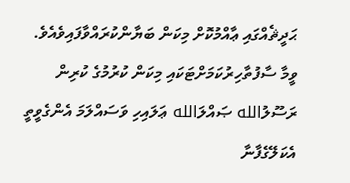ޙަދީޘެއްގައި ޢާއްމުކޮށް މިކަން ބަޔާންކުރައްވާފައިވެއެވެ. ވީމާ ސާފުތާހިރުކަމަށްޓަކައި މިކަން ކުރުމުގެ ކުރިން ރަސޫލުالله ޞައްލަالله ޢަލައިހި ވަސައްލަމަ އެންގެވީތީ އެކަލޭގެފާނާ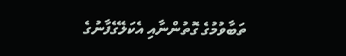ތަބާވުމުގެ ގޮތުންނާއި އެކަލޭގެފާނުގެ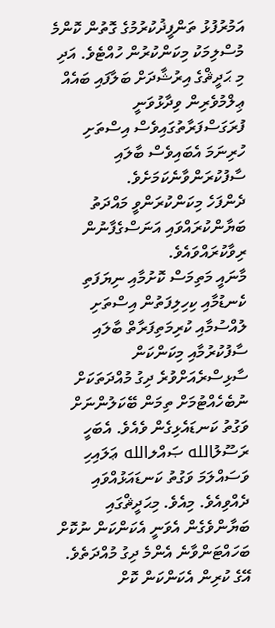އަމުރުފުޅު ތަންފީޛުކުރުމުގެ ގޮތުން ކޮންމެ މުސްލިމަކު މިކަންކުރުން ހުއްޓެވެ. އަދި މި ޙަދީޘްގެ އިރުޝާދަށް ބަލާފައި ބައެއް ޢިލްމުވެރިން ވިދާޅުވަނީ ފުރަގަސްފަރާތުގައިވެސް އިސްތަށި ހުރިނަމަ އެބައިވެސް ބާލައި ސާފުކުރަންވާނެކަމަށެވެ.
ދެންފަހެ މިކަންކުރަންވީ މައްދަތު ބަޔާންކުރައްވައި އަނަސްގެފާނުން ރިވާކުރައްވައެވެ.
މާނައީ މަތިމަސް ކޮށުމާއި ނިޔަފަތި ކެނޑުމާއި ކިހިލިފަތުން އިސްތަށި ލުއްސުމާއި ކުރިމަތިފަރާތް ބާލައި ސާފުކުރުމާއި މިކަންކަން ސާޅިސްރެއަށްވުރެ ދިގު މުއްދަތަކަށް ނުބެހެއްޓުމަށް ތިމަން ބޭކަލުންނަށް ވަގުތު ކަނޑައެޅިގެން ވެއެވެ. އެބަހީ ރަސޫލުالله ޞައްލالله ޢަލައިހި ވަސައްލަމަ ވަގުތު ކަނޑައަޅުއްވައި ދެއްވިއެވެ. މިއެވެ. މިޙަދީޘްގައި ބަޔާންވެގެން އެވަނީ އެކަންކަން ނުކޮށް ބަހައްޓަންވާނެ އެންމެ ދިގު މުއްދަތެވެ. އޭގެ ކުރިން އެކަންކަން ކޮށް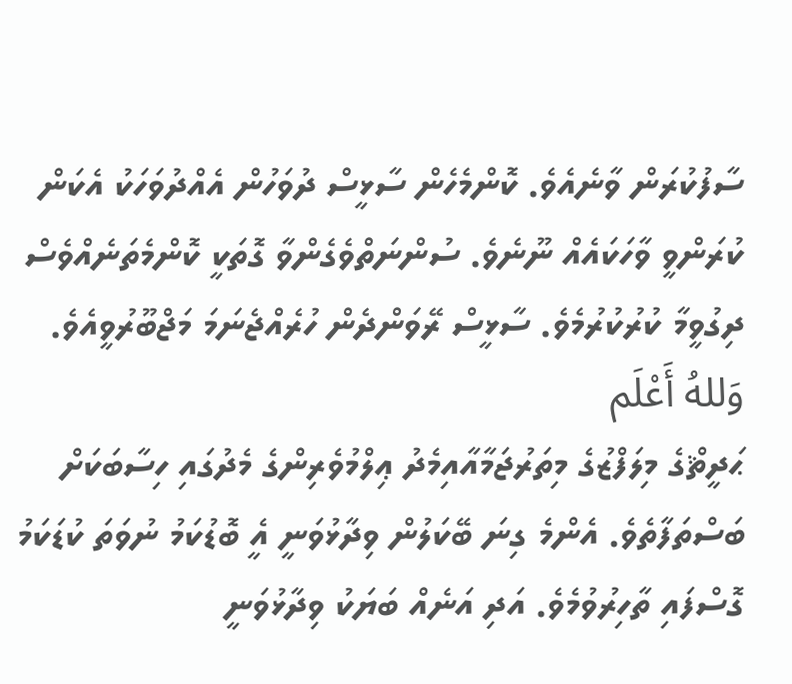ސާފުކުރަން ވާނެއެވެ. ކޮންމެހެން ސާޅީސް ދުވަހުން އެއްދުވަހަކު އެކަން ކުރަންވީ ވާހަކައެއް ނޫނެވެ. ސުންނަތްވެގެންވާ ގޮތަކީ ކޮންމެތަނެއްވެސް ދިގުވީމާ ކުރުކުރުމެވެ. ސާޅީސް ރޭވަންދެން ހުރެއްޖެނަމަ މަޖްބޫރުވީއެވެ. وَللهُ أَعْلَم
ޙަދީޘްގެ މިލަފްޒުގެ މިތަރުޖަމާއާއިމެދު ޢިލްމުވެރިންގެ މެދުގައި ހިސާބަކަށް ބަސްތަފާތެވެ. އެންމެ ގިނަ ބޭކަލުން ވިދާޅުވަނީ އެީ ބޮޑުކަމު ނުވަތަ ކުޑަކަމު ގޮސްފައި ތާހިރުވުމެވެ. އަދި އަނެއް ބަޔަކު ވިދާޅުވަނީ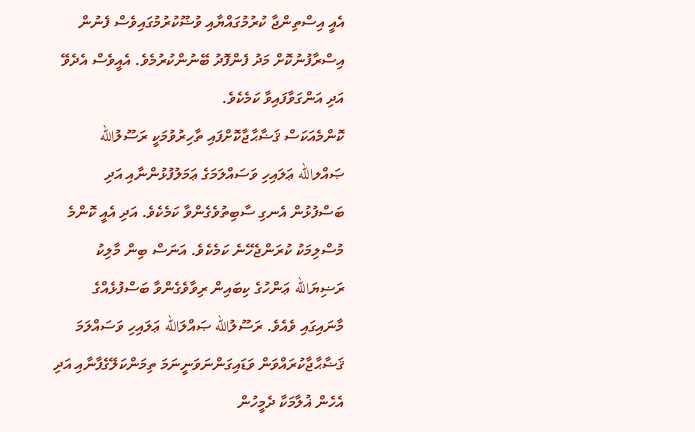އެއީ އިސްތިންޖާ ކުރުމުގައްޔާއި ވުޟޫކުރުމުގައިވެސް ފެނުން އިސްރާފުނުކޮށް މަދު ފެންފޮދު ބޭނުންކުރުމެވެ. އެއީވެސް އެދެވޭ އަދި އަންގަވާފައިވާ ކަމެކެވެ.
ކޮންމެއަކަސް ޤަޟާޙާޖާކޮށްފައި ތާހިރުވުމަކީ ރަސޫލުالله ޞައްލالله ޢަލައިހި ވަސައްލަމަގެ ޢަމަލުފުޅުންނާއި އަދި ބަސްފުޅުން އެނގި ސާބިތުވެގެންވާ ކަމެކެވެ. އަދި އެއީ ކޮންމެ މުސްލިމަކު ކުރަންޖެހޭނެ ކަމެކެވެ. އަނަސް ބިން މާލިކު ރަޟިޔަالله ޢަންހުގެ ކިބައިން ރިވާވެގެންވާ ބަސްފުޅެއްގެ މާނައިގައި ވެއެވެ. ރަސޫލުالله ޞައްލަالله ޢަލައިހި ވަސައްލަމަ ޤަޟާޙާޖާކުރައްވަން ވަޑައިގަންނަވަނީނަމަ ތިމަންކަލޭގެފާނާއި އަދި އެހެން ޣުލާމަކާ ދެމީހުން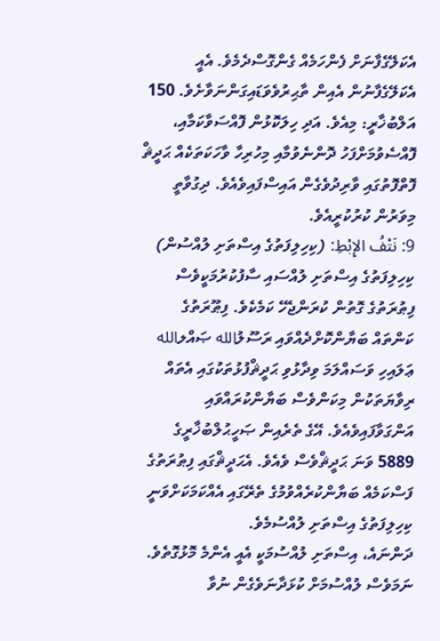އެކަލޭގެފާނަށް ފެންހަމެއް ގެންގޮސްދެމެވެ. އެއީ އެކަލޭގެފާނުން އެއިން ތާޙިރުވެވަޑައިގަންނަވާށެވެ. 150 އަލްބުޚާރީ: މިއެވެ. އަދި ހިލަކޮޅުން ފޮއްސަވާކަމާއި، ފޮއްސެވުމަށްފަހު ދޮންނެވުމާއި މިހުރިހާ ވާހަކަތަކެއް ޙަދީޘް ފޮތްފޮތުގައި ވާރިދުވެގެން އައިސްފައިވެއެވެ. ދިގުވާތީ މިވަރުން ކުރުކުރީއެވެ.
9: نَتْفُ الإِبْطِ: (ކިހިލިފަތުގެ އިސްތަށި ލުއްސުން)
ކިހިލިފަތުގެ އިސްތަށި ލުއްސައި ސާފުކުރުމަކީވެސް ފިޠުރަތުގެ ގޮތުން ކުރަންޖެހޭ ކަމެކެވެ. ފިޠޫރަތުގެ ކަންތައް ބަޔާންކޮށްދެއްވައި ރަސޫލުالله ޞައްލالله ޢަލައިހި ވަސައްލަމަ ވިދާޅުވި ޙަދީޘްފުޅުތަކުގައި އެތައް ރިވާޔަތަކުން މިކަންވެސް ބަޔާންކުރައްވައި އަންގަވާފައިވެއެވެ. އޭގެ ތެރެއިން ޞަހީޙުލްބުޚާރީގެ 5889 ވަނަ ޙަދީޘްވެސް ވެއެވެ. އެޙަދީޘްގައި ފިޠުރަތުގެ ފަސްކަމެއް ބަޔާންކުރެއްވުމުގެ ތެރޭގައި އެއްކަމަކަށްވަނީ ކިހިލިފަތުގެ އިސްތަށި ލުއްސުމެވެ.
ދަންނައެ، އިސްތަށި ލުއްސުމަކީ އެއީ އެންމެ މޮޅުގޮތެވެ. ނަމަވެސް ލުއްސުމަށް ކުޅަދާނަވެގެން ނުވާ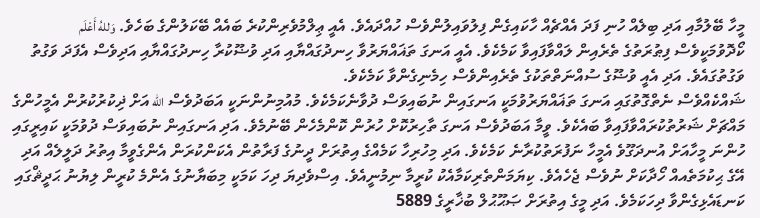މީހާ ބޭލުމާއި އަދި ބިލެއް ހުނި ފަދަ އެއްޗެއް ހާކައިގެން ފިލުވައިލުންވެސް ހުއްދައެވެ. އެއީ ޢިލްމުވެރިންކުރެ ބައެއް ބޭކަލުންގެ ބަހެވެ. وَللهُ أَعْلَم
ކޯދޮވުމަކީވެސް ފިޠުރަތުގެ ތެރެއިން ލައްވާފައިވާ ކަމެކެވެ. އެއީ އަނގަ ތަޣައްޔަރުވާ ހިނދުގައްޔާއި އަދި ވުޟޫކުރާ ހިނދުގައްޔާއި އަދިވެސް އެފަދަ ވަގުތު ވަގުތުގައެވެ. އަދި އެއީ ވުޟޫގެ ސުއްނަތްތަކުގެ ތެރެއިންވެސް ހިމެނިގެންވާ ކަމެކެވެ.
ޝައްކެއްވެސް ނެތްގޮތުގައި އަނގަ ތަޣައްޔަރުވުމަކީ އަނގައިން ނުބައިވަސް ދުވާނެކަމެކެވެ. މުއުމިނުންނަކީ އަބަދުވެސް الله އަށް ޛިކުރުކުރުން އެމީހުންގެ މައްޗަށް ޝަރުތުކުރައްވާފައިވާ ބައެކެވެ. ވީމާ އަބަދުވެސް އަނގަ ތާހިރުކޮށް ހުރުން ކޮންމެހެން ބޭނުމެވެ. އަދި އަނގައިން ނުބައިވަސް ދުވުމަކީ ކައިރީގައި ހުންނަ މީހާއަށް އުނދަގޫވެ އެމީހާ ނަފުރަތުކުރާނެ ކަމެކެވެ. އަދި މިހުރިހާ ކަމެއްގެ އިތުރަށް ދީނުގެ ފަރާތުން އެކަންކުރަން އެންގެވީމާ އިތުރު ދަލީލެއް އަދި އޭގެ ޙިކުމަތެއއް ހޯދާކަށް ނުވެސް ޖެހެއެވެ. ކިޔަމަންތެރިކަމާއެކު ކުރީމާ ނިމުނީއެވެ. އިސްވެދިޔަ ދިހަ ކަމަކީ މިބަޔާނުގެ އެންމެ ކުރީން ލިޔުނު ޙަދީޘްގައި ކަނޑައެޅިގެންވާ ދިހަކަމެވެ. އަދި މީގެ އިތުރަށް ޞަޙޫޙުލް ބުޚާރީގެ 5889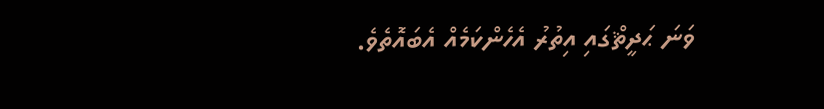ވަނަ ޙަދީޘްގައި އިތުރު އެހެންކަމެއް އެބައޮތެވެ.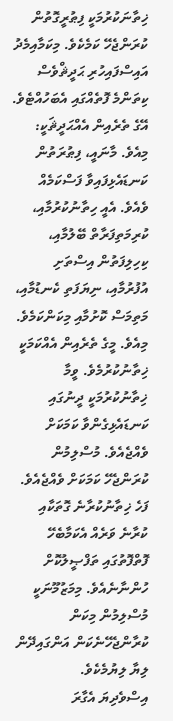ޚިތާނަކުރުމަކީ ފިޠުރީގޮތުން ކުރަންޖެހޭ ކަމެކެވެ. މިކަމާއިމެދު އައިސްފައިހުރި ޙަދީޘްވެސް ކިތަންމެ ފޮތެއްގައި އެބަހުއްޓެވެ. އޭގެ ތެރެއިން އެއްޙަދީޘަކީ:
މިއެވެ. މާނައީ، ފިޠުރަތުން ކަނޑައެޅިފައިވާ ފަސްކަމެއް ވެއެވެ. އެއީ ހިތާނުކުރުމާއި، ކުރިމަތިފަރާތް ބޭލުމާއި، ކިހިލިފަތުން އިސްތަށި އުފުރުމާއި، ނިޔަފަތި ކެނޑުމާއި، މަތިމަސް ކޮށުމާއި މިކަންކަމެވެ. މިއެވެ. މީގެ ތެރެއިން އެއްކަމަކީ ޚިތާނުކުރުމެވެ. ވީމާ ޚިތާނުކުރުމަކީ ދީނުގައި ކަނޑައެޅިގެންވާ ކަމަކަށް ވެއްޖެއެވެ. މުސްލިމުން ކުރަންޖެހޭ ކަމަކަށް ވެއްޖެއެވެ. ފަހެ ޚިތާނުކުރާނެ ގޮތަކާއި ކުރާނެ ވަރެއް އެކަމާބެހޭ ފޮތްފޮތުގައި ތަފްޞީލުކޮށް ހުންނާނެއެވެ. މިމަޒުމޫނަކީ މުސްލިމުން މިކަން ކުރާންޖެހޭނެކަން އަންގައިދޭން ލިޔާ ލިޔުމެކެވެ.
އިސްވެދިޔަ އެގާރަ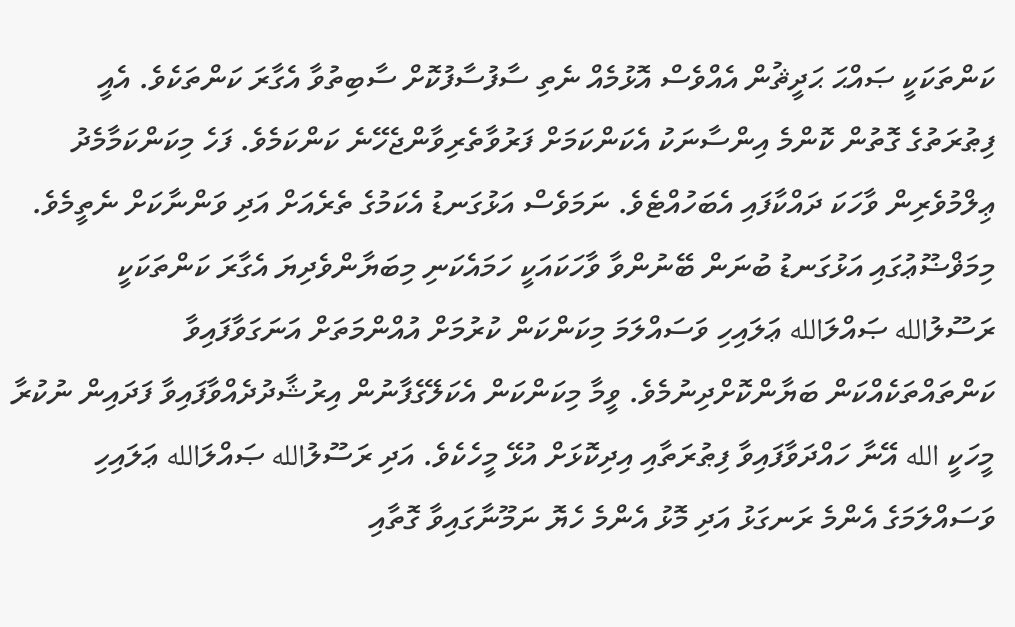ކަންތަކަކީ ޞައްޙަ ޙަދީޘުން އެއްވެސް އޮޅުމެއް ނެތި ސާފުސާފުކޮށް ސާބިތުވާ އެގާރަ ކަންތަކެވެ. އެއީ ފިޠުރަތުގެ ގޮތުން ކޮންމެ އިންސާނަކު އެކަންކަމަށް ފަރުވާތެރިވާންޖެހޭނެ ކަންކަމެވެ. ފަހެ މިކަންކަމާމެދު ޢިލްމުވެރިން ވާހަކަ ދައްކާފައި އެބަހުއްޓެވެ. ނަމަވެސް އަޅުގަނޑު އެކަމުގެ ތެރެއަށް އަދި ވަންނާކަށް ނެތީމެވެ. މިމަޥްޟޫޢުގައި އަޅުގަނޑު ބުނަން ބޭނުންވާ ވާހަކައަކީ ހަމައެކަނި މިބަޔާންވެދިޔަ އެގާރަ ކަންތަކަކީ ރަސޫލުالله ޞައްލަالله ޢަލައިހި ވަސައްލަމަ މިކަންކަން ކުރުމަށް އުއްންމަތަށް އަނަގަވާފައިވާ ކަންތައްތަކެއްކަން ބަޔާންކޮށްދިނުމެވެ. ވީމާ މިކަންކަން އެކަލޭގެފާނުން އިރުޝާދުދެއްވާފައިވާ ފަދައިން ނުކުރާ މީހަކީ الله އޭނާ ހައްދަވާފައިވާ ފިޠުރަތާއި އިދިކޮޅަށް އުޅޭ މީހެކެވެ. އަދި ރަސޫލުالله ޞައްލަالله ޢަލައިހި ވަސައްލަމަގެ އެންމެ ރަނގަޅު އަދި މޮޅު އެންމެ ހެޔޮ ނަމޫނާގައިވާ ގޮތާއި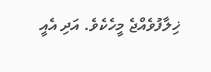ޚިލާފުވެއްޖެ މީހެކެވެ. އަދި އެއީ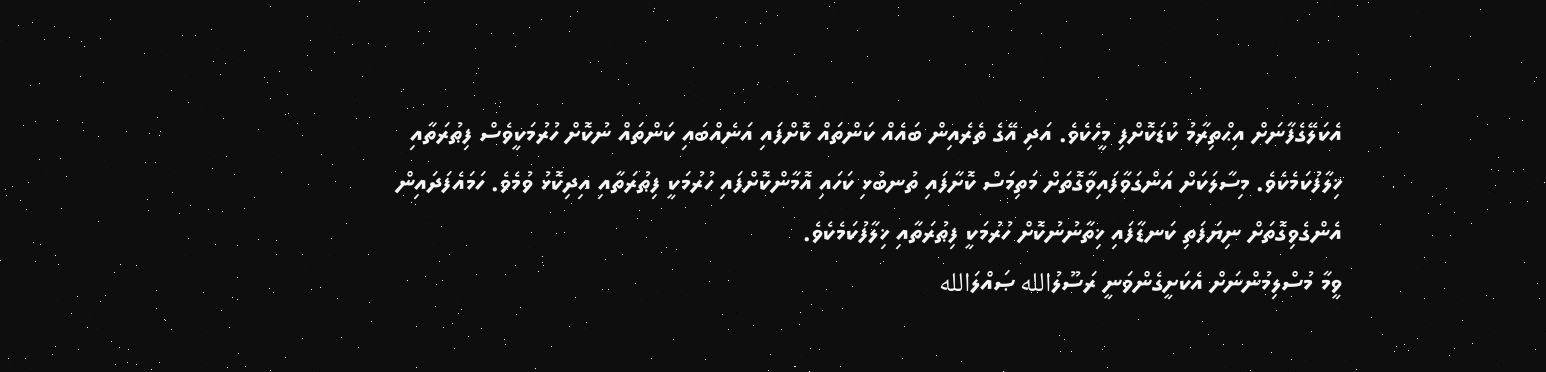އެކަލޭގެފާނަށް އިޙްތިރާމު ކުޑަކޮށްފި މީހެކެވެ. އަދި އޭގެ ތެރެއިން ބައެއް ކަންތައް ކޮށްފައި އަނެއްބައި ކަންތައް ނުކޮށް ހުރުމަކީވެސް ފިޠުރަތާއި ޚިލާފުކަމެކެވެ. މިސާލަކަށް އަންގަވާފައިވާގޮތަށް މަތިމަސް ކޮށާފައި ތުނބުޅި ކަހައި އޮމާންކޮށްފައި ހުރުމަކީ ފިޠުރަތާއި އިދިކޮޅު ވުމެވެ. ހަމައެފަދައިން އެންގެވިގޮތަށް ނިޔަފަތި ކަނޑާފައި ޚިތާނުނުކޮށް ހުރުމަކީ ފިޠުރަތާއި ޚިލާފުކަމެކެވެ.
ވީމާ މުސްލިމުންނަށް އެކަށީގެންވަނީ ރަސޫލުالله ޞައްލަالله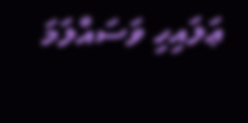ޢަލައިހި ވަސައްލަމަ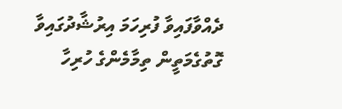ދެއްވާފައިވާ ފުރިހަމަ އިރުޝާދުގައިވާ ގޮތުގެމަތީން ތިމާމެންގެ ހުރިހާ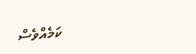ކަމެއްވެސް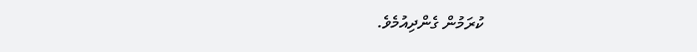ކުރަމުން ގެންދިއުމެވެ.